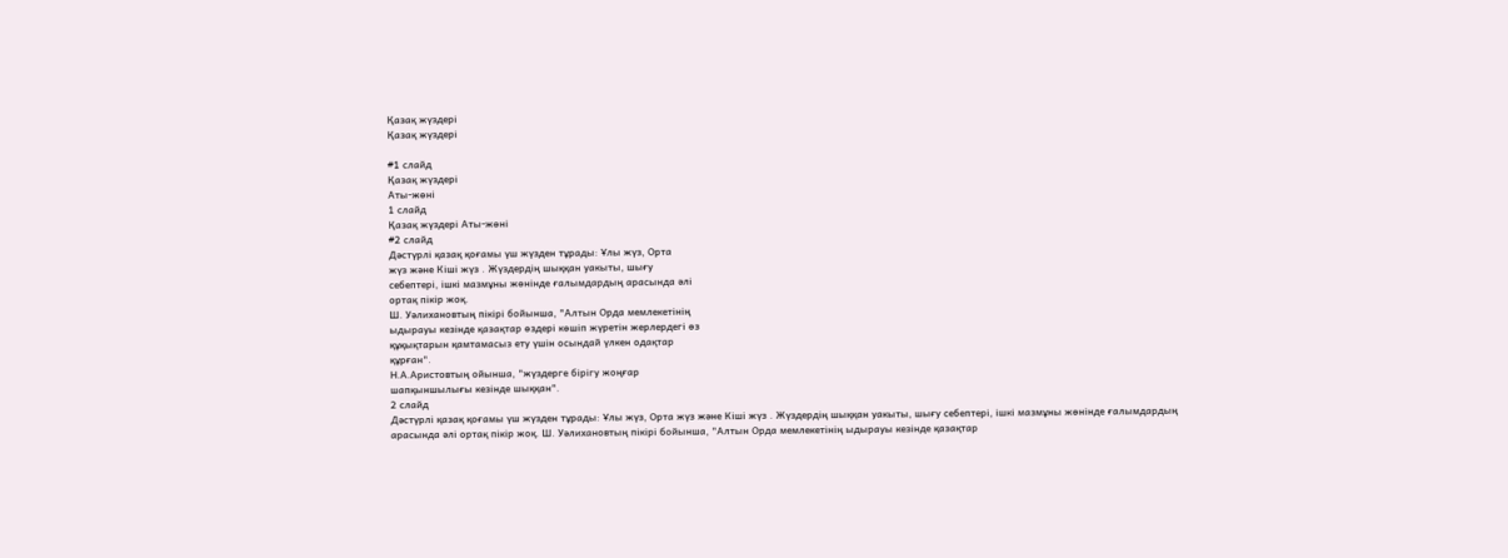Қазақ жүздері
Қазақ жүздері

#1 слайд
Қазақ жүздері
Аты-жөні
1 слайд
Қазақ жүздері Аты-жөні
#2 слайд
Дәстүрлі қазақ қоғамы үш жүзден тұрады: Ұлы жүз, Орта
жүз және Кіші жүз . Жүздердің шыққан уакыты, шығу
себептері, ішкі мазмұны жөнінде ғалымдардың арасында әлі
ортақ пікір жоқ.
Ш. Уәлихановтың пікірі бойынша, "Алтын Орда мемлекетінің
ыдырауы кезінде қазақтар өздері көшіп жүретін жерлердегі өз
құқықтарын қамтамасыз ету үшін осындай үлкен одақтар
құрған".
Н.А.Аристовтың ойынша, "жүздерге бірігу жоңғар
шапқыншылығы кезінде шыққан".
2 слайд
Дәстүрлі қазақ қоғамы үш жүзден тұрады: Ұлы жүз, Орта жүз және Кіші жүз . Жүздердің шыққан уакыты, шығу себептері, ішкі мазмұны жөнінде ғалымдардың арасында әлі ортақ пікір жоқ. Ш. Уәлихановтың пікірі бойынша, "Алтын Орда мемлекетінің ыдырауы кезінде қазақтар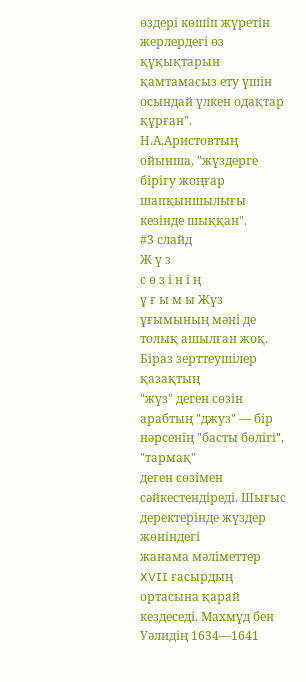өздері көшіп жүретін жерлердегі өз құқықтарын қамтамасыз ету үшін осындай үлкен одақтар құрған". Н.А.Аристовтың ойынша, "жүздерге бірігу жоңғар шапқыншылығы кезінде шыққан".
#3 слайд
Ж ү з
с ө з і н і ң
ұ ғ ы м ы Жүз ұғымының мәні де толық ашылған жоқ. Біраз зерттеушілер қазақтың
"жүз" деген сөзін арабтың "джуз" — бір нәрсенің "басты бөлігі", "тармақ"
деген сөзімен сәйкестендіреді. Шығыс деректерінде жүздер жөніндегі
жанама мәліметтер XVII ғасырдың ортасына қарай кездеседі. Махмүд бен
Уәлидің 1634—1641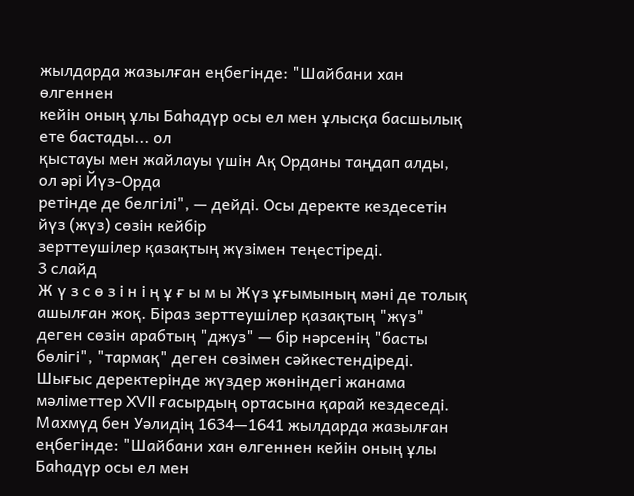жылдарда жазылған еңбегінде: "Шайбани хан өлгеннен
кейін оның ұлы Баһадүр осы ел мен ұлысқа басшылық ете бастады... ол
қыстауы мен жайлауы үшін Ақ Орданы таңдап алды, ол әрі Йүз-Орда
ретінде де белгілі", — дейді. Осы деректе кездесетін йүз (жүз) сөзін кейбір
зерттеушілер қазақтың жүзімен теңестіреді.
3 слайд
Ж ү з с ө з і н і ң ұ ғ ы м ы Жүз ұғымының мәні де толық ашылған жоқ. Біраз зерттеушілер қазақтың "жүз" деген сөзін арабтың "джуз" — бір нәрсенің "басты бөлігі", "тармақ" деген сөзімен сәйкестендіреді. Шығыс деректерінде жүздер жөніндегі жанама мәліметтер XVII ғасырдың ортасына қарай кездеседі. Махмүд бен Уәлидің 1634—1641 жылдарда жазылған еңбегінде: "Шайбани хан өлгеннен кейін оның ұлы Баһадүр осы ел мен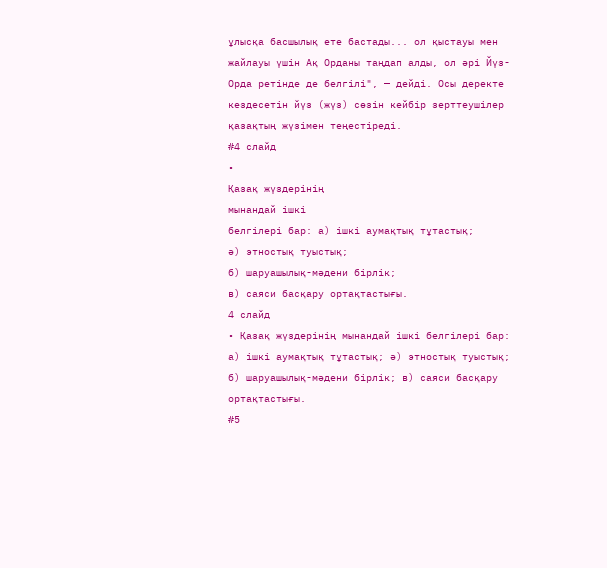ұлысқа басшылық ете бастады... ол қыстауы мен жайлауы үшін Ақ Орданы таңдап алды, ол әрі Йүз-Орда ретінде де белгілі", — дейді. Осы деректе кездесетін йүз (жүз) сөзін кейбір зерттеушілер қазақтың жүзімен теңестіреді.
#4 слайд
•
Қазақ жүздерінің
мынандай ішкі
белгілері бар: а) ішкі аумақтық тұтастық;
ә) этностық туыстық;
б) шаруашылық-мәдени бірлік;
в) саяси басқару ортақтастығы.
4 слайд
• Қазақ жүздерінің мынандай ішкі белгілері бар: а) ішкі аумақтық тұтастық; ә) этностық туыстық; б) шаруашылық-мәдени бірлік; в) саяси басқару ортақтастығы.
#5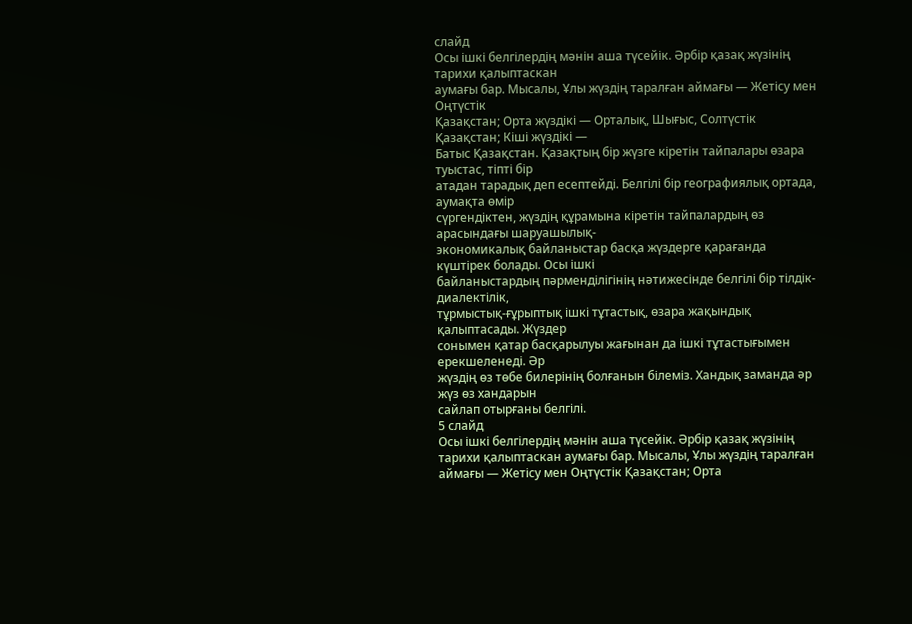слайд
Осы ішкі белгілердің мәнін аша түсейік. Әрбір қазақ жүзінің тарихи қалыптаскан
аумағы бар. Мысалы, Ұлы жүздің таралған аймағы — Жетісу мен Оңтүстік
Қазақстан; Орта жүздікі — Орталық, Шығыс, Солтүстік Қазақстан; Кіші жүздікі —
Батыс Қазақстан. Қазақтың бір жүзге кіретін тайпалары өзара туыстас, тіпті бір
атадан тарадық деп есептейді. Белгілі бір географиялық ортада, аумақта өмір
сүргендіктен, жүздің құрамына кіретін тайпалардың өз арасындағы шаруашылық-
экономикалық байланыстар басқа жүздерге қарағанда күштірек болады. Осы ішкі
байланыстардың пәрменділігінің нәтижесінде белгілі бір тілдік-диалектілік,
тұрмыстық-ғұрыптық ішкі тұтастық, өзара жақындық қалыптасады. Жүздер
сонымен қатар басқарылуы жағынан да ішкі тұтастығымен ерекшеленеді. Әр
жүздің өз төбе билерінің болғанын білеміз. Хандық заманда әр жүз өз хандарын
сайлап отырғаны белгілі.
5 слайд
Осы ішкі белгілердің мәнін аша түсейік. Әрбір қазақ жүзінің тарихи қалыптаскан аумағы бар. Мысалы, Ұлы жүздің таралған аймағы — Жетісу мен Оңтүстік Қазақстан; Орта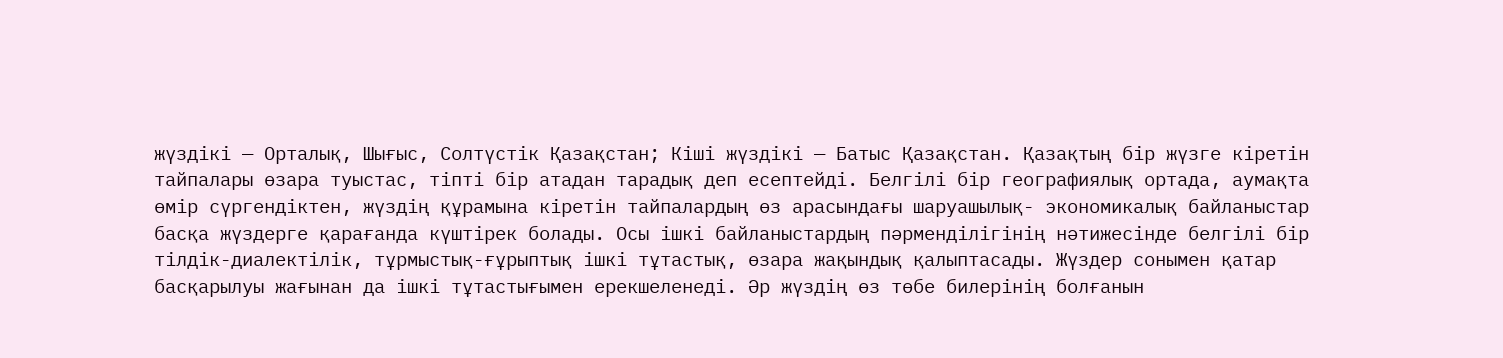жүздікі — Орталық, Шығыс, Солтүстік Қазақстан; Кіші жүздікі — Батыс Қазақстан. Қазақтың бір жүзге кіретін тайпалары өзара туыстас, тіпті бір атадан тарадық деп есептейді. Белгілі бір географиялық ортада, аумақта өмір сүргендіктен, жүздің құрамына кіретін тайпалардың өз арасындағы шаруашылық- экономикалық байланыстар басқа жүздерге қарағанда күштірек болады. Осы ішкі байланыстардың пәрменділігінің нәтижесінде белгілі бір тілдік-диалектілік, тұрмыстық-ғұрыптық ішкі тұтастық, өзара жақындық қалыптасады. Жүздер сонымен қатар басқарылуы жағынан да ішкі тұтастығымен ерекшеленеді. Әр жүздің өз төбе билерінің болғанын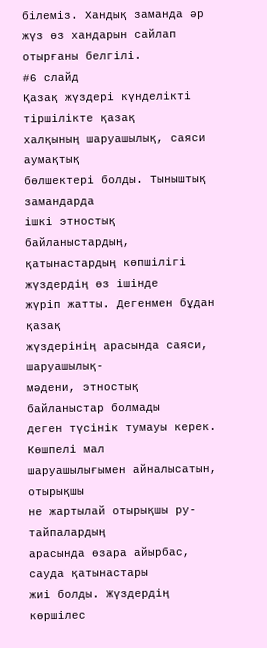білеміз. Хандық заманда әр жүз өз хандарын сайлап отырғаны белгілі.
#6 слайд
Қазақ жүздері күнделікті тіршілікте қазақ
халқының шаруашылық, саяси аумақтық
бөлшектері болды. Тыныштық замандарда
ішкі этностық байланыстардың,
қатынастардың көпшілігі жүздердің өз ішінде
жүріп жатты. Дегенмен бұдан қазақ
жүздерінің арасында саяси, шаруашылық-
мәдени, этностық байланыстар болмады
деген түсінік тумауы керек. Көшпелі мал
шаруашылығымен айналысатын, отырықшы
не жартылай отырықшы ру-тайпалардың
арасында өзара айырбас, сауда қатынастары
жиі болды. Жүздердің көршілес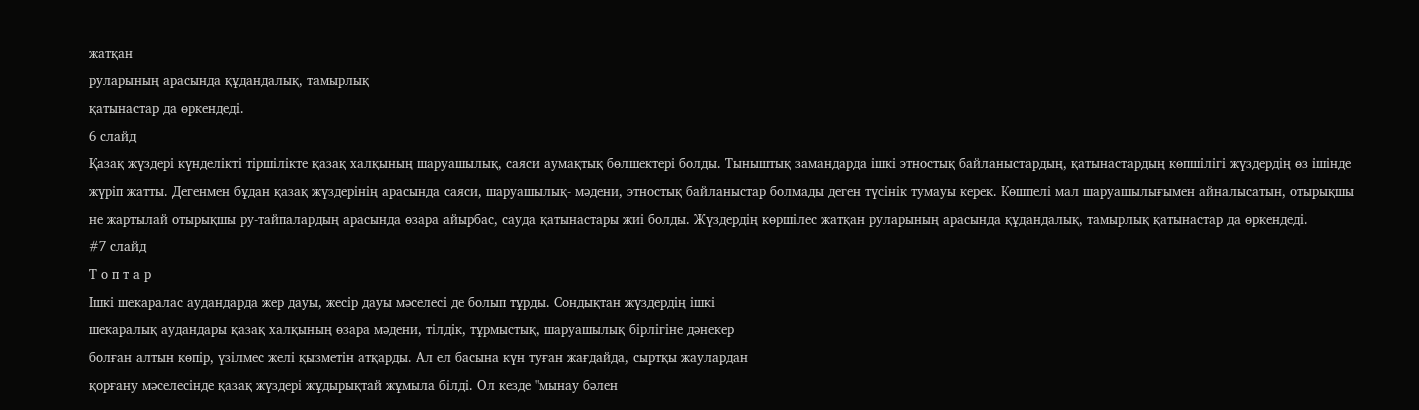жатқан
руларының арасында құдандалық, тамырлық
қатынастар да өркендеді.
6 слайд
Қазақ жүздері күнделікті тіршілікте қазақ халқының шаруашылық, саяси аумақтық бөлшектері болды. Тыныштық замандарда ішкі этностық байланыстардың, қатынастардың көпшілігі жүздердің өз ішінде жүріп жатты. Дегенмен бұдан қазақ жүздерінің арасында саяси, шаруашылық- мәдени, этностық байланыстар болмады деген түсінік тумауы керек. Көшпелі мал шаруашылығымен айналысатын, отырықшы не жартылай отырықшы ру-тайпалардың арасында өзара айырбас, сауда қатынастары жиі болды. Жүздердің көршілес жатқан руларының арасында құдандалық, тамырлық қатынастар да өркендеді.
#7 слайд
Т о п т а р
Ішкі шекаралас аудандарда жер дауы, жесір дауы мәселесі де болып тұрды. Сондықтан жүздердің ішкі
шекаралық аудандары қазақ халқының өзара мәдени, тілдік, тұрмыстық, шаруашылық бірлігіне дәнекер
болған алтын көпір, үзілмес желі қызметін атқарды. Ал ел басына күн туған жағдайда, сыртқы жаулардан
қорғану мәселесінде қазақ жүздері жұдырықтай жұмыла білді. Ол кезде "мынау бәлен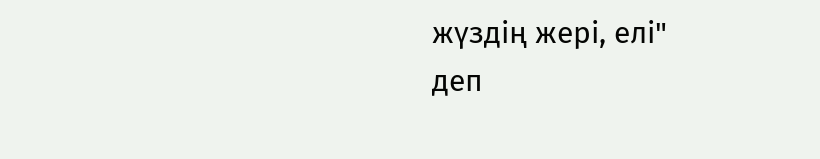жүздің жері, елі"
деп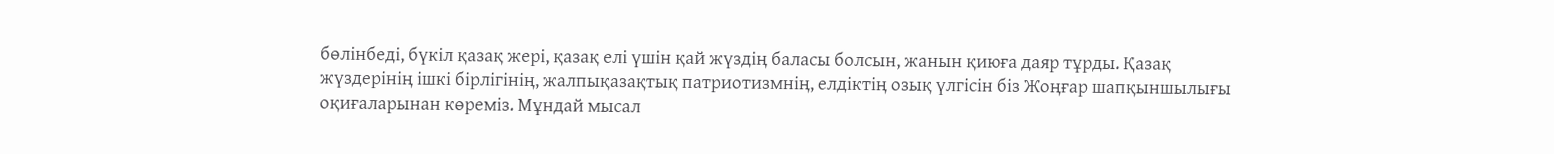бөлінбеді, бүкіл қазақ жері, қазақ елі үшін қай жүздің баласы болсын, жанын қиюға даяр тұрды. Қазақ
жүздерінің ішкі бірлігінің, жалпықазақтық патриотизмнің, елдіктің озық үлгісін біз Жоңғар шапқыншылығы
оқиғаларынан көреміз. Мұндай мысал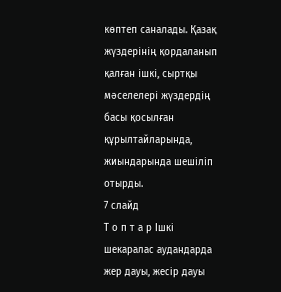көптеп саналады. Қазақ жүздерінің қордаланып қалған ішкі, сыртқы
мәселелері жүздердің басы қосылған құрылтайларында, жиындарында шешіліп отырды.
7 слайд
Т о п т а р Ішкі шекаралас аудандарда жер дауы, жесір дауы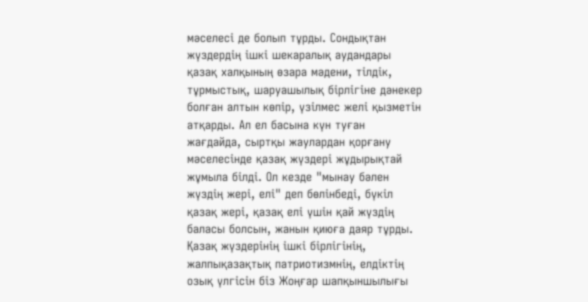мәселесі де болып тұрды. Сондықтан жүздердің ішкі шекаралық аудандары қазақ халқының өзара мәдени, тілдік, тұрмыстық, шаруашылық бірлігіне дәнекер болған алтын көпір, үзілмес желі қызметін атқарды. Ал ел басына күн туған жағдайда, сыртқы жаулардан қорғану мәселесінде қазақ жүздері жұдырықтай жұмыла білді. Ол кезде "мынау бәлен жүздің жері, елі" деп бөлінбеді, бүкіл қазақ жері, қазақ елі үшін қай жүздің баласы болсын, жанын қиюға даяр тұрды. Қазақ жүздерінің ішкі бірлігінің, жалпықазақтық патриотизмнің, елдіктің озық үлгісін біз Жоңғар шапқыншылығы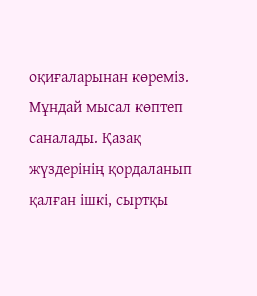оқиғаларынан көреміз. Мұндай мысал көптеп саналады. Қазақ жүздерінің қордаланып қалған ішкі, сыртқы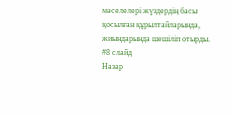мәселелері жүздердің басы қосылған құрылтайларында, жиындарында шешіліп отырды.
#8 слайд
Назар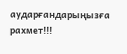аударғандарыңызға
рахмет!!!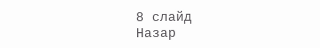8 слайд
Назар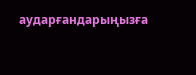аударғандарыңызға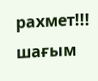рахмет!!!
шағым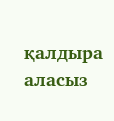қалдыра аласыз